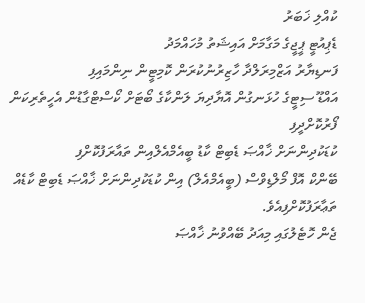ކުއްލި ޚަބަރު
ޑެޕިއުޓީ ޕީޖީގެ މަގާމަށް އައިޝަތު މުހައްމަދު
ފަނޑިޔާރު އަޒްމިރަލްދާ ހާޒިރުނުކުރަން ކޮމިޓީން ނިންމައިފި
އައްޑޫ ސިޓީގެ ހުޅަނގުން އޮޔާދިޔަ ލަންކާގެ ބޯޓަށް ކޯސްޓްގާޑުން އެހީތެރިކަން ފޯރުކޮށްދީފި
ކުޑަކުދިންނަށް ޚާއްޞަ ޑެބިޓް ކާޑު ބީއެމްއެލްއިން ތައާރަފުކޮށްފި
ބޭންކް އޮފް މޯލްޑިވްސް (ބީއެމްއެލް) އިން ކުޑަކުދިންނަށް ޚާއްޞަ ޑެބިޓް ކާޑެއް ތަޢާރަފުކޮށްފިއެވެ.
ޖެން ހޮޓެލުގައި މިއަދު ބޭއްވުނު ޚާއްޞަ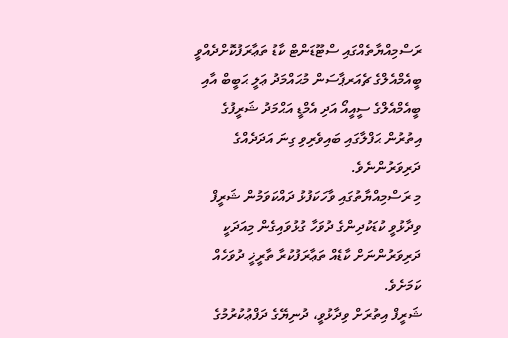ރަސްމިއްޔާތެއްގައި ސްޓޫޑަންޓް ކާޑު ތަޢާރަފުކޮށްދެއްވީ ބީއެމްއެލްގެ ޗެއަރޕާސަން މުޙައްމަދު ޢަލީ ޙަބީބް އާއި ބީއެމްއެލްގެ ސީއީއޯ އަދި އެމްޑީ އަޙްމަދު ޝަރީފުގެ އިތުރުން ޙަފްލާގައި ބައިވެރިވި ގިނަ އަދަދެއްގެ ދަރިވަރުންނެވެ.
މި ރަސްމިއްޔާތުގައި ވާހަކަފުޅު ދައްކަވަމުން ޝަރީފް ވިދާޅުވީ ކުޑަކުދިންގެ ދުވަހާ ގުޅުވައިގެން މިއަދަކީ ދަރިވަރުންނަށް ކާޑެއް ތަޢާރަފުކުރާ ތާރީޚީ ދުވަހެއް ކަމަށެވެ.
ޝަރީފް އިތުރަށް ވިދާޅުވީ، ދުނިޔޭގެ ދަފްޢުކުރުމުގެ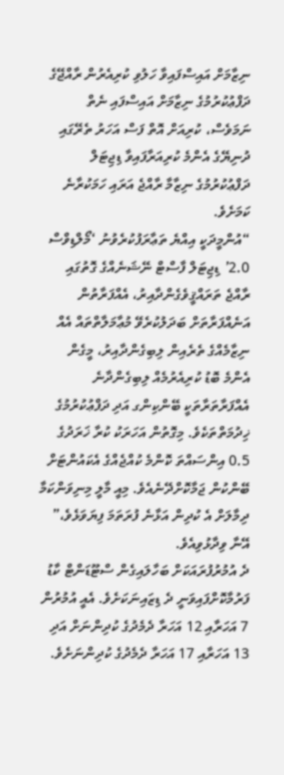ނިޒާމަށް އައިސްފައިވާ ހަލުވި ކުރިއެރުން ރާއްޖޭގެ ދަފްޢުކުރުމުގެ ނިޒާމަށް އައިސްފައި ނެތް ނަމަވެސް، ކުރިއަށް އޮތް ފަސް އަހަރު ތެރޭގައި ދުނިޔޭގެ އެންމެ ކުރިއަރާފައިވާ ޑިޖިޓަލް ދަފްޢުކުރުމުގެ ނިޒާމާ ރާއްޖެ އަރައި ހަމަކުރާނެ ކަމަށެވެ.
“އުންމީދަކީ އިއްޔެ ތަޢާރަފުކުރެވުނު ‘މޯލްޑިވްސް 2.0’ ޑިޖިޓަލް ފާސްޓް ނޭޝަނެއްގެ ގޮތުގައި ރާއްޖެ ތަރައްޤީވެގެންދާއިރު، އެއްފަރާތުން އަނެއްފަރާތަށް ބަދަލުކުރެވޭ މުޢާމަލާތްތައް އެއް ނިޒާމެއްގެ ތެރެއިން ލިބިގެންދާއިރު، މީގެން އެންމެ ބޮޑު ކުރިއެރުމެއް ލިބިގެންދާނެ އެއްފަރާތަރާތަކީ ބޭންކިންގ އަދި ދަފްޢުކުރުމުގެ ޚިދުމަތްތަކެވެ. މިގޮތުން އަހަރަކު ކުރާ ޚަރަދުގެ 0.5 އިންސައްތަ ކޮންމެ ކުއްޖެއްގެ އެކައުންޓަށް ބޭންކުން ޖަމާކޮށްދޭނެއެވެ. މިއީ މާލީ މިނިވަންކަމާ ދިމާލަށް އެ ކުދިން އަޅާނެ ފުރަތަމަ ފިޔަވަޅެވެ،” އޭނާ ވިދާޅުވިއެވެ.
ދެ އުމުރުފުރައަކަށް ބަހާލައިގެން ސްޓޫޑަންޓް ކާޑު ފަރުމާކޮށްފައިވަނީ ދެ ޑިޒައިނަކަށެވެ. އެއީ އުމުރުން 7 އަހަރާއި 12 އަހަރާ ދެމެދުގެ ކުދިންނަށް އަދި 13 އަހަރާއި 17 އަހަރާ ދެމެދުގެ ކުދިންނަށެވެ.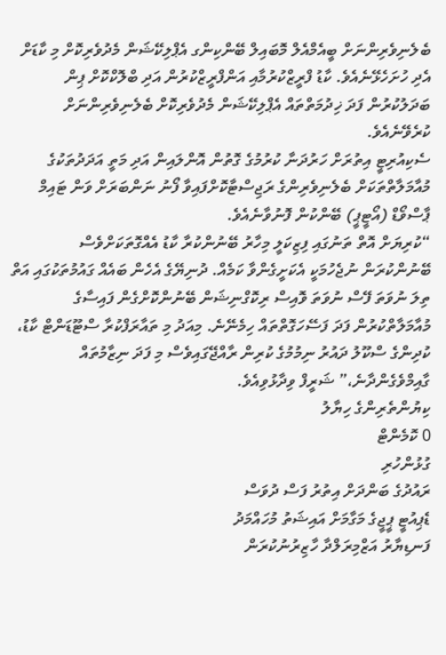ބެލެނިވެރިންނަށް ބީއެމްއެލް މޮބައިލް ބޭންކިންގ އެޕްލިކޭޝަން މެދުވެރިކޮށް މި ކާޑަށް އެދި ހުށަހެޅޭނެއެވެ. ކާޑު ފްރީޒްކުރުމާއި އަންފްރީޒްކުރުން އަދި ބްލޮކްކޮށް ޕިން ބަދަލުކުރުން ފަދަ ޚިދުމަތްތައް އެޕްލިކޭޝަން މެދުވެރިކޮށް ބެލެނިވެރިންނަށް ކުރެވޭނެއެވެ.
ސެކިއުރިޓީ އިތުރަށް ހަރުދަނާ ކުރުމުގެ ގޮތުން އޮންލައިން އަދި މަތީ އަދަދުތަކުގެ މުއާމަލާތްތަކަށް ބެލެނިވެރިންގެ ރަޖިސްޓާކޮށްފައިވާ ފޯނު ނަންބަރަށް ވަން ޓައިމް ޕާސްވޯޑް (އޯޓީޕީ) ބޭންކުން ފޮނުވާނެއެވެ.
“ކުރިޔަށް އޮތް ތަނުގައި ފިޒިކަލީ މިހާރު ބޭނުންކުރާ ކާޑު އެއްގޮތަކަށްވެސް ބޭނުންކުރަން ނުޖެހުމަކީ އެކަށީގެންވާ ކަމެއް. ދުނިޔޭގެ އެހެން ބައެއް ގައުމުތަކުގައި އަތް ތިލަ ނުވަތަ ފޭސް ނުވަތަ ވޮއިސް ރިކޮގްނިޝަން ބޭނުންކޮށްގެން ފައިސާގެ މުއާމަލާތްކުރުން ފަދަ ފަސޭހަގޮތްތައް ހިމެނޭނެ. މިއަދު މި ތައާރަފްކުރާ ސްޓޫޑަންޓް ކާޑު، ކުދިންގެ ސްކޫލު ދައުރު ނިމުމުގެ ކުރިން ރާއްޖޭގައިވެސް މި ފަދަ ނިޒާމުތައް ގާއިމްވެގެންދާނެ،” ޝަރީފް ވިދާޅުވިއެވެ.
ކިޔުންތެރިންގެ ހިޔާލު
0 ކޮމެންޓް
ގުޅުންހުރި
ރައުދުގެ ބަންދަށް އިތުރު ފަސް ދުވަސް
ޑެޕިއުޓީ ޕީޖީގެ މަގާމަށް އައިޝަތު މުހައްމަދު
ފަނޑިޔާރު އަޒްމިރަލްދާ ހާޒިރުނުކުރަން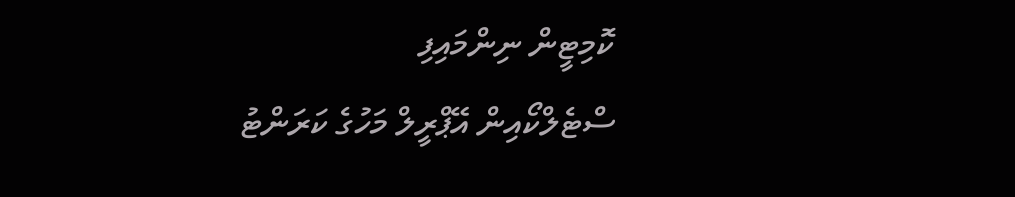ކޮމިޓީން ނިންމައިފި
ސްޓެލްކޯއިން އޭޕްރީލް މަހުގެ ކަރަންޓު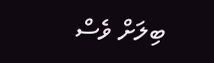ބިލަށް ވެސް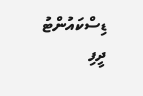ޑިސްކައުންޓު ދީފި